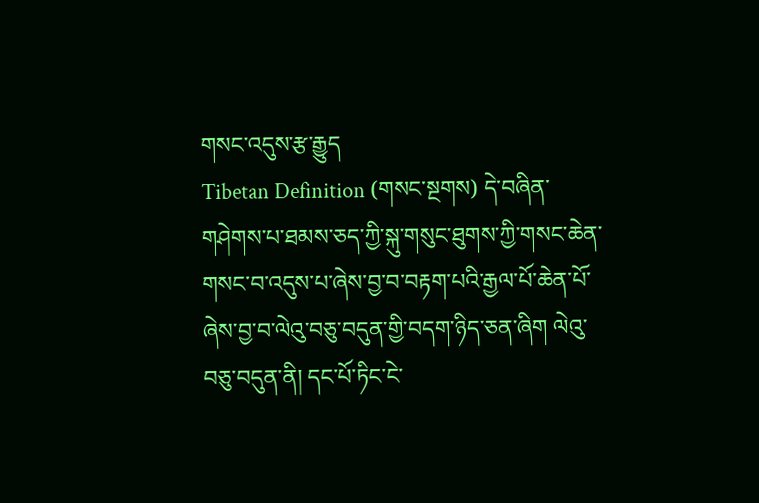གསང་འདུས་རྩ་རྒྱུད
Tibetan Definition (གསང་སྔགས) དེ་བཞིན་གཤེགས་པ་ཐམས་ཅད་ཀྱི་སྐུ་གསུང་ཐུགས་ཀྱི་གསང་ཆེན་གསང་བ་འདུས་པ་ཞེས་བྱ་བ་བརྟག་པའི་རྒྱལ་པོ་ཆེན་པོ་ཞེས་བྱ་བ་ལེའུ་བཅུ་བདུན་གྱི་བདག་ཉིད་ཅན་ཞིག ལེའུ་བཅུ་བདུན་ནི། དང་པོ་ཏིང་ངེ་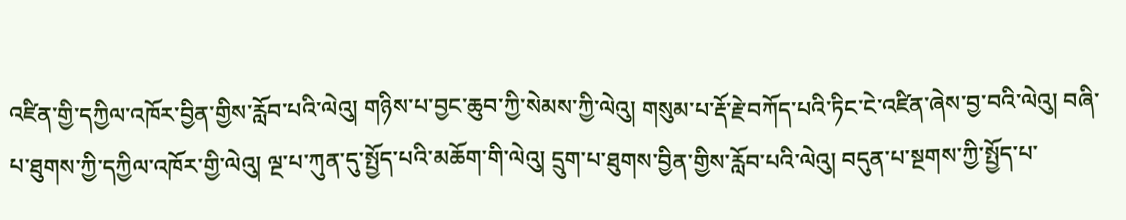འཛིན་གྱི་དཀྱིལ་འཁོར་བྱིན་གྱིས་རློབ་པའི་ལེའུ། གཉིས་པ་བྱང་ཆུབ་ཀྱི་སེམས་ཀྱི་ལེའུ། གསུམ་པ་རྡོ་རྗེ་བཀོད་པའི་ཏིང་ངེ་འཛིན་ཞེས་བྱ་བའི་ལེའུ། བཞི་པ་ཐུགས་ཀྱི་དཀྱིལ་འཁོར་གྱི་ལེའུ། ལྔ་པ་ཀུན་དུ་སྤྱོད་པའི་མཆོག་གི་ལེའུ། དྲུག་པ་ཐུགས་བྱིན་གྱིས་རློབ་པའི་ལེའུ། བདུན་པ་སྔགས་ཀྱི་སྤྱོད་པ་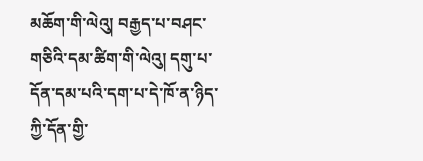མཆོག་གི་ལེའུ། བརྒྱད་པ་བཤང་གཅིའི་དམ་ཚིག་གི་ལེའུ། དགུ་པ་དོན་དམ་པའི་དག་པ་དེ་ཁོ་ན་ཉིད་ཀྱི་དོན་གྱི་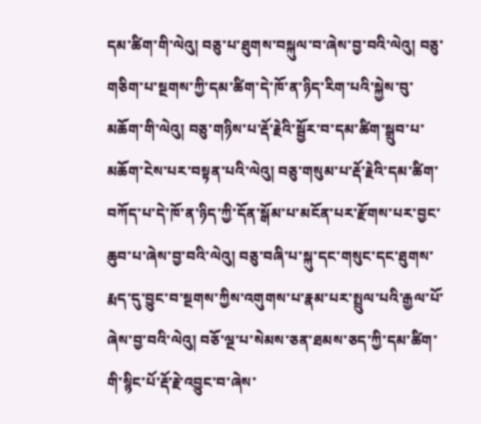དམ་ཚིག་གི་ལེའུ། བཅུ་པ་ཐུགས་བསྐུལ་བ་ཞེས་བྱ་བའི་ལེའུ། བཅུ་གཅིག་པ་སྔགས་ཀྱི་དམ་ཚིག་དེ་ཁོ་ན་ཉིད་རིག་པའི་སྐྱེས་བུ་མཆོག་གི་ལེའུ། བཅུ་གཉིས་པ་རྡོ་རྗེའི་སྦྱོར་བ་དམ་ཚིག་སྒྲུབ་པ་མཆོག་ངེས་པར་བསྟན་པའི་ལེའུ། བཅུ་གསུམ་པ་རྡོ་རྗེའི་དམ་ཚིག་བཀོད་པ་དེ་ཁོ་ན་ཉིད་ཀྱི་དོན་སྒོམ་པ་མངོན་པར་རྫོགས་པར་བྱང་ཆུབ་པ་ཞེས་བྱ་བའི་ལེའུ། བཅུ་བཞི་པ་སྐུ་དང་གསུང་དང་ཐུགས་རྨད་དུ་བྱུང་བ་སྔགས་ཀྱིས་འགུགས་པ་རྣམ་པར་སྤྲུལ་པའི་རྒྱལ་པོ་ཞེས་བྱ་བའི་ལེའུ། བཅོ་ལྔ་པ་སེམས་ཅན་ཐམས་ཅད་ཀྱི་དམ་ཚིག་གི་སྙིང་པོ་རྡོ་རྗེ་འབྱུང་བ་ཞེས་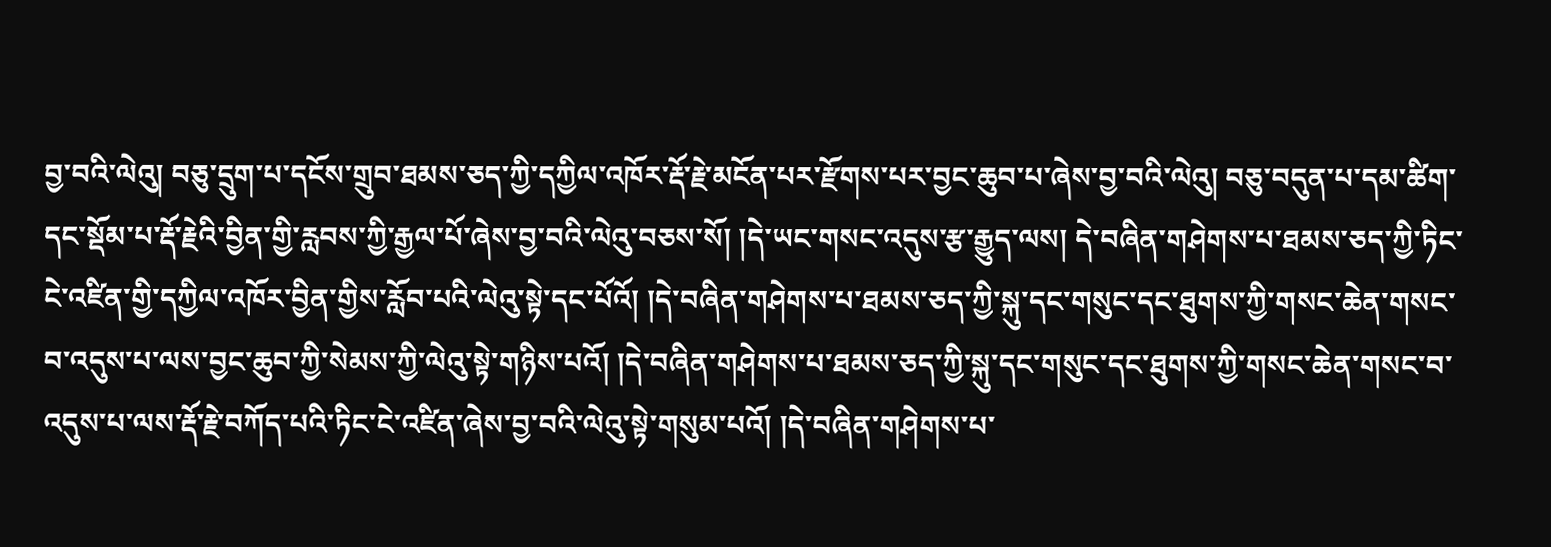བྱ་བའི་ལེའུ། བཅུ་དྲུག་པ་དངོས་གྲུབ་ཐམས་ཅད་ཀྱི་དཀྱིལ་འཁོར་རྡོ་རྗེ་མངོན་པར་རྫོགས་པར་བྱང་ཆུབ་པ་ཞེས་བྱ་བའི་ལེའུ། བཅུ་བདུན་པ་དམ་ཚིག་དང་སྡོམ་པ་རྡོ་རྗེའི་བྱིན་གྱི་རླབས་ཀྱི་རྒྱལ་པོ་ཞེས་བྱ་བའི་ལེའུ་བཅས་སོ། །དེ་ཡང་གསང་འདུས་རྩ་རྒྱུད་ལས། དེ་བཞིན་གཤེགས་པ་ཐམས་ཅད་ཀྱི་ཏིང་ངེ་འཛིན་གྱི་དཀྱིལ་འཁོར་བྱིན་གྱིས་རློབ་པའི་ལེའུ་སྟེ་དང་པོའོ། །དེ་བཞིན་གཤེགས་པ་ཐམས་ཅད་ཀྱི་སྐུ་དང་གསུང་དང་ཐུགས་ཀྱི་གསང་ཆེན་གསང་བ་འདུས་པ་ལས་བྱང་ཆུབ་ཀྱི་སེམས་ཀྱི་ལེའུ་སྟེ་གཉིས་པའོ། །དེ་བཞིན་གཤེགས་པ་ཐམས་ཅད་ཀྱི་སྐུ་དང་གསུང་དང་ཐུགས་ཀྱི་གསང་ཆེན་གསང་བ་འདུས་པ་ལས་རྡོ་རྗེ་བཀོད་པའི་ཏིང་ངེ་འཛིན་ཞེས་བྱ་བའི་ལེའུ་སྟེ་གསུམ་པའོ། །དེ་བཞིན་གཤེགས་པ་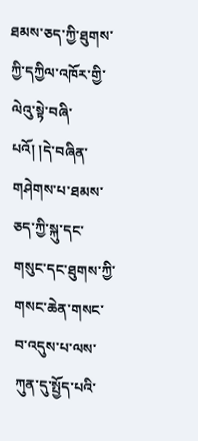ཐམས་ཅད་ཀྱི་ཐུགས་ཀྱི་དཀྱིལ་འཁོར་གྱི་ལེའུ་སྟེ་བཞི་པའོ། །དེ་བཞིན་གཤེགས་པ་ཐམས་ཅད་ཀྱི་སྐུ་དང་གསུང་དང་ཐུགས་ཀྱི་གསང་ཆེན་གསང་བ་འདུས་པ་ལས་ཀུན་དུ་སྤྱོད་པའི་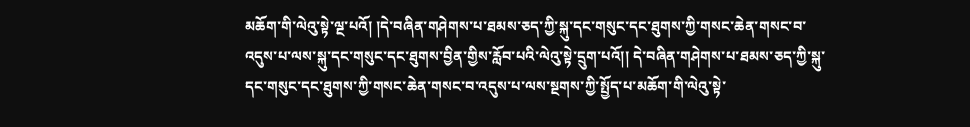མཆོག་གི་ལེའུ་སྟེ་ལྔ་པའོ། །དེ་བཞིན་གཤེགས་པ་ཐམས་ཅད་ཀྱི་སྐུ་དང་གསུང་དང་ཐུགས་ཀྱི་གསང་ཆེན་གསང་བ་འདུས་པ་ལས་སྐུ་དང་གསུང་དང་ཐུགས་བྱིན་གྱིས་རློབ་པའི་ལེའུ་སྟེ་དྲུག་པའོ།། དེ་བཞིན་གཤེགས་པ་ཐམས་ཅད་ཀྱི་སྐུ་དང་གསུང་དང་ཐུགས་ཀྱི་གསང་ཆེན་གསང་བ་འདུས་པ་ལས་སྔགས་ཀྱི་སྤྱོད་པ་མཆོག་གི་ལེའུ་སྟེ་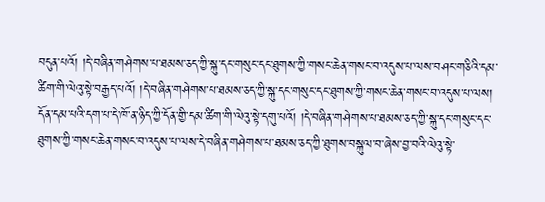བདུན་པའོ། །དེ་བཞིན་གཤེགས་པ་ཐམས་ཅད་ཀྱི་སྐུ་དང་གསུང་དང་ཐུགས་ཀྱི་གསང་ཆེན་གསང་བ་འདུས་པ་ལས་བཤང་གཅིའི་དམ་ཚིག་གི་ལེའུ་སྟེ་བརྒྱད་པའོ། །དེ་བཞིན་གཤེགས་པ་ཐམས་ཅད་ཀྱི་སྐུ་དང་གསུང་དང་ཐུགས་ཀྱི་གསང་ཆེན་གསང་བ་འདུས་པ་ལས། དོན་དམ་པའི་དག་པ་དེ་ཁོ་ན་ཉིད་ཀྱི་དོན་གྱི་དམ་ཚིག་གི་ལེའུ་སྟེ་དགུ་པའོ། །དེ་བཞིན་གཤེགས་པ་ཐམས་ཅད་ཀྱི་སྐུ་དང་གསུང་དང་ཐུགས་ཀྱི་གསང་ཆེན་གསང་བ་འདུས་པ་ལས་དེ་བཞིན་གཤེགས་པ་ཐམས་ཅད་ཀྱི་ཐུགས་བསྐུལ་བ་ཞེས་བྱ་བའི་ལེའུ་སྟེ་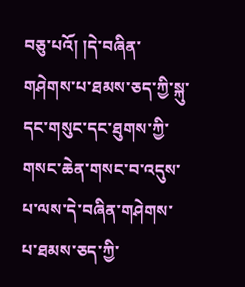བཅུ་པའོ། །དེ་བཞིན་གཤེགས་པ་ཐམས་ཅད་ཀྱི་སྐུ་དང་གསུང་དང་ཐུགས་ཀྱི་གསང་ཆེན་གསང་བ་འདུས་པ་ལས་དེ་བཞིན་གཤེགས་པ་ཐམས་ཅད་ཀྱི་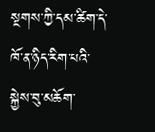སྔགས་ཀྱི་དམ་ཚིག་དེ་ཁོ་ན་ཉིད་རིག་པའི་སྐྱེས་བུ་མཆོག་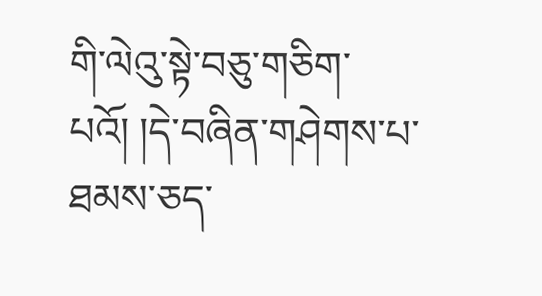གི་ལེའུ་སྟེ་བཅུ་གཅིག་པའོ། །དེ་བཞིན་གཤེགས་པ་ཐམས་ཅད་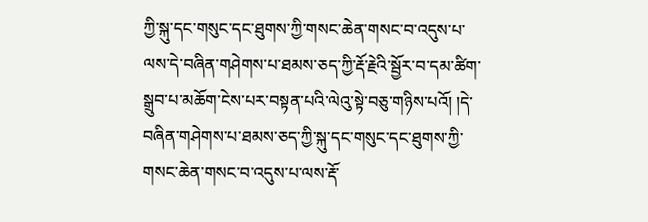ཀྱི་སྐུ་དང་གསུང་དང་ཐུགས་ཀྱི་གསང་ཆེན་གསང་བ་འདུས་པ་ལས་དེ་བཞིན་གཤེགས་པ་ཐམས་ཅད་ཀྱི་རྡོ་རྗེའི་སྦྱོར་བ་དམ་ཚིག་སྒྲུབ་པ་མཆོག་ངེས་པར་བསྟན་པའི་ལེའུ་སྟེ་བཅུ་གཉིས་པའོ། །དེ་བཞིན་གཤེགས་པ་ཐམས་ཅད་ཀྱི་སྐུ་དང་གསུང་དང་ཐུགས་ཀྱི་གསང་ཆེན་གསང་བ་འདུས་པ་ལས་རྡོ་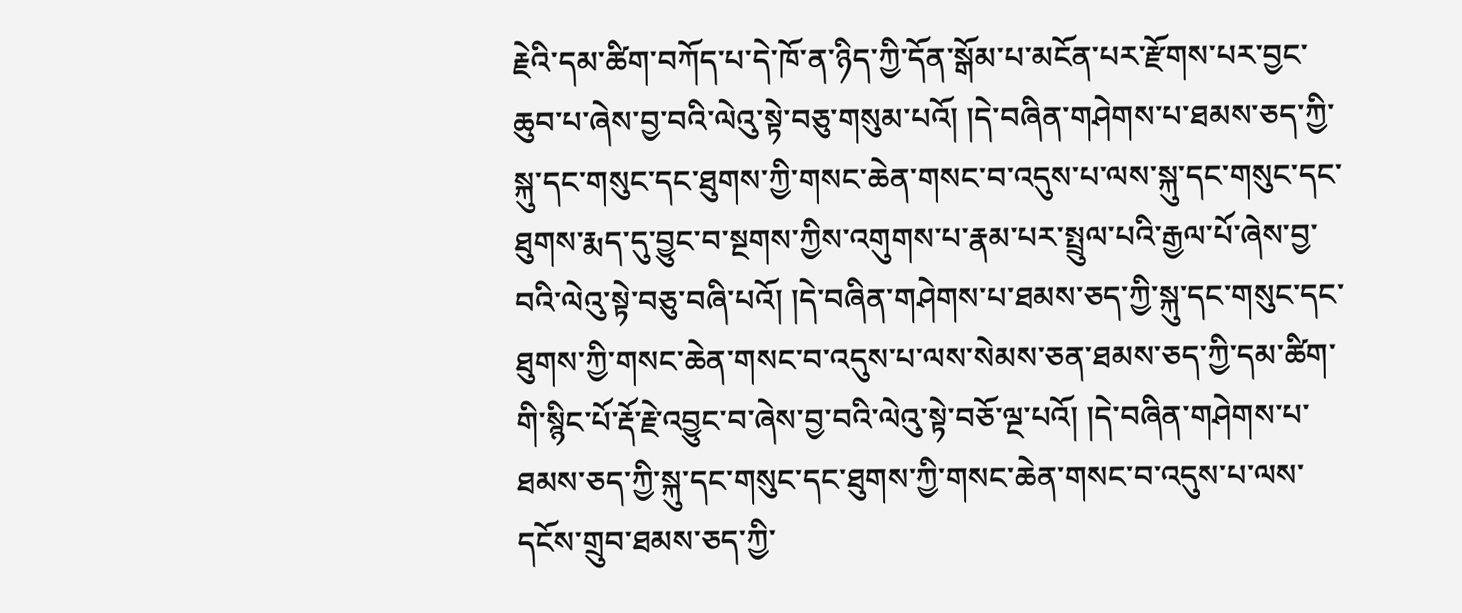རྗེའི་དམ་ཚིག་བཀོད་པ་དེ་ཁོ་ན་ཉིད་ཀྱི་དོན་སྒོམ་པ་མངོན་པར་རྫོགས་པར་བྱང་ཆུབ་པ་ཞེས་བྱ་བའི་ལེའུ་སྟེ་བཅུ་གསུམ་པའོ། །དེ་བཞིན་གཤེགས་པ་ཐམས་ཅད་ཀྱི་སྐུ་དང་གསུང་དང་ཐུགས་ཀྱི་གསང་ཆེན་གསང་བ་འདུས་པ་ལས་སྐུ་དང་གསུང་དང་ཐུགས་རྨད་དུ་བྱུང་བ་སྔགས་ཀྱིས་འགུགས་པ་རྣམ་པར་སྤྲུལ་པའི་རྒྱལ་པོ་ཞེས་བྱ་བའི་ལེའུ་སྟེ་བཅུ་བཞི་པའོ། །དེ་བཞིན་གཤེགས་པ་ཐམས་ཅད་ཀྱི་སྐུ་དང་གསུང་དང་ཐུགས་ཀྱི་གསང་ཆེན་གསང་བ་འདུས་པ་ལས་སེམས་ཅན་ཐམས་ཅད་ཀྱི་དམ་ཚིག་གི་སྙིང་པོ་རྡོ་རྗེ་འབྱུང་བ་ཞེས་བྱ་བའི་ལེའུ་སྟེ་བཅོ་ལྔ་པའོ། །དེ་བཞིན་གཤེགས་པ་ཐམས་ཅད་ཀྱི་སྐུ་དང་གསུང་དང་ཐུགས་ཀྱི་གསང་ཆེན་གསང་བ་འདུས་པ་ལས་དངོས་གྲུབ་ཐམས་ཅད་ཀྱི་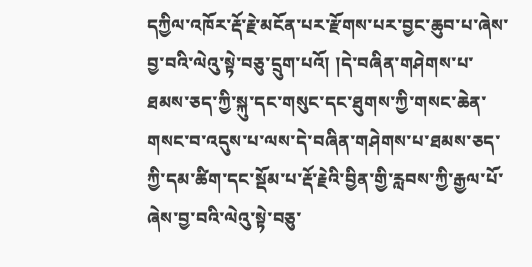དཀྱིལ་འཁོར་རྡོ་རྗེ་མངོན་པར་རྫོགས་པར་བྱང་ཆུབ་པ་ཞེས་བྱ་བའི་ལེའུ་སྟེ་བཅུ་དྲུག་པའོ། །དེ་བཞིན་གཤེགས་པ་ཐམས་ཅད་ཀྱི་སྐུ་དང་གསུང་དང་ཐུགས་ཀྱི་གསང་ཆེན་གསང་བ་འདུས་པ་ལས་དེ་བཞིན་གཤེགས་པ་ཐམས་ཅད་ཀྱི་དམ་ཚིག་དང་སྡོམ་པ་རྡོ་རྗེའི་བྱིན་གྱི་རླབས་ཀྱི་རྒྱལ་པོ་ཞེས་བྱ་བའི་ལེའུ་སྟེ་བཅུ་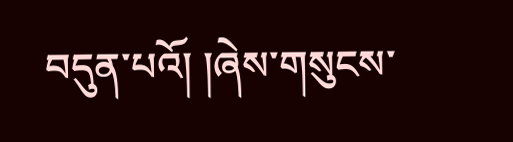བདུན་པའོ། །ཞེས་གསུངས་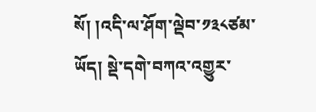སོ། །འདི་ལ་ཤོག་ལྡེབ་༡༣༨ཙམ་ཡོད། སྡེ་དགེ་བཀའ་འགྱུར་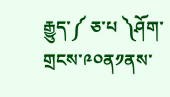རྒྱུད་༼ ཅ་པ ༽ཤོག་གྲངས་༩༠ན༡ནས་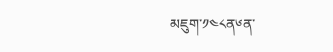མཇུག་༡༤༨ན༦ན་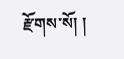རྫོགས་སོ། །